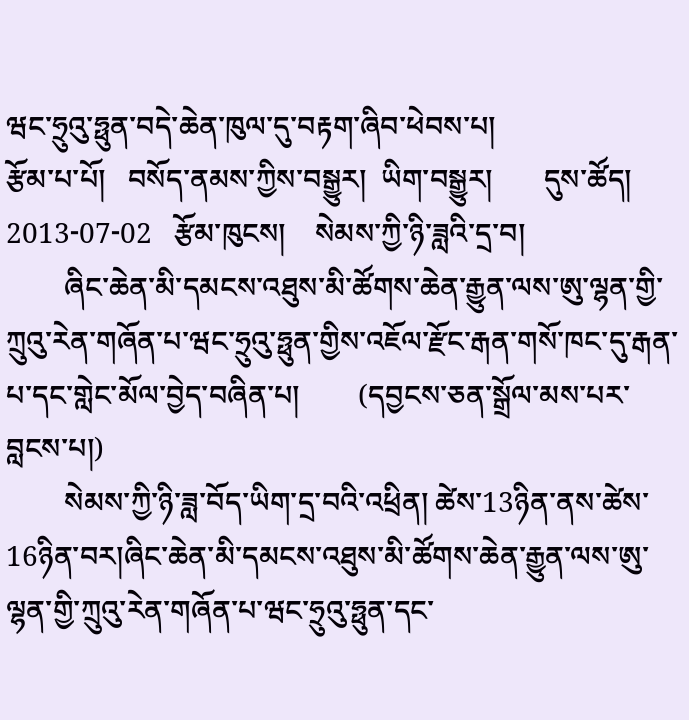ཝང་ཧྲུའུ་ཧྥུན་བདེ་ཆེན་ཁུལ་དུ་བརྟག་ཞིབ་ཕེབས་པ།
རྩོམ་པ་པོ།   བསོད་ནམས་ཀྱིས་བསྒྱུར།  ཡིག་བསྒྱུར།       དུས་ཚོད།   2013-07-02   རྩོམ་ཁུངས།    སེམས་ཀྱི་ཉི་ཟླའི་དྲ་བ།
        ཞིང་ཆེན་མི་དམངས་འཐུས་མི་ཚོགས་ཆེན་རྒྱུན་ལས་ཨུ་ལྷན་གྱི་ཀྲུའུ་རེན་གཞོན་པ་ཝང་ཧྲུའུ་ཧྥུན་གྱིས་འཇོལ་རྫོང་རྒན་གསོ་ཁང་དུ་རྒན་པ་དང་གླེང་མོལ་བྱེད་བཞིན་པ།        (དབྱངས་ཅན་སྒྲོལ་མས་པར་བླངས་པ།)
        སེམས་ཀྱི་ཉི་ཟླ་བོད་ཡིག་དྲ་བའི་འཕྲིན། ཚེས་13ཉིན་ནས་ཚེས་16ཉིན་བར།ཞིང་ཆེན་མི་དམངས་འཐུས་མི་ཚོགས་ཆེན་རྒྱུན་ལས་ཨུ་ལྷན་གྱི་ཀྲུའུ་རེན་གཞོན་པ་ཝང་ཧྲུའུ་ཧྥུན་དང་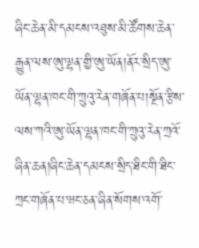ཞིང་ཆེན་མི་དམངས་འཐུས་མི་ཚོགས་ཆེན་རྒྱུན་ལས་ཨུ་ལྷན་གྱི་ཨུ་ཡོན།ནོར་སྲིད་ཨུ་ཡོན་ལྷན་ཁང་གི་ཀྲུའུ་རེན་གཞོན་པ།སྔོན་རྩིས་ལས་ཀའི་ཨུ་ཡོན་ལྷན་ཁང་གི་ཀྲུའུ་རེན་ཀྲའོ་ཞིན་ཆན།ཞིང་ཆེན་དམངས་སྲིད་ཐིང་གི་ཐིང་ཀྲང་གཞོན་པ་ཝང་ཅན་ཞིན་སོགས་འགོ་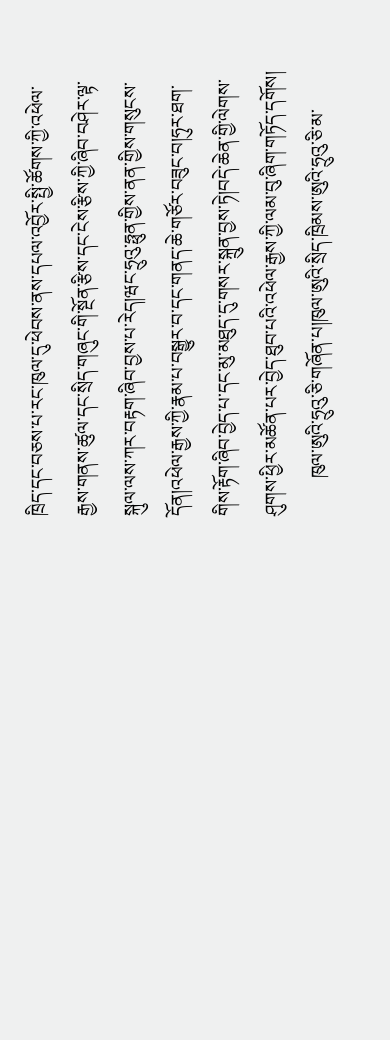ཁྲིད་དང་བཅས་པ་རང་ཁུལ་དུ་ཕེབས་ནས་དཔལ་འབྱོར་སྤྱི་ཚོགས་ཀྱི་འཕེལ་རྒྱས་གནས་ཚུལ་དང་སྲིད་གཞུང་གི་སྔོན་རྩིས་དང་ངེས་རྩིས་ཀྱི་ཞིབ་བཤེར་ལྟ་སྐུལ་ལས་ཀར་བརྟག་ཞིབ་བྱས་པ་རེད།ཝང་ཧྲུའུ་ཧྥུན་གྱིས་ནན་གྱིས་གསུངས་དོན།འཕེལ་རྒྱས་ཀྱི་རྣམ་པ་བསྒྱུར་བ་དང་གནད་ཆེ་གཙོར་བཟུང་བ།ཧུར་ཐག་གིས་རྟོག་ཞིབ་བྱེད་པ་དང་མུ་མཐུད་དུ་གསར་སྐྲུན་བྱས་ཏེ།བདེ་ཆེན་གྱི་ལེགས་ཤུགས་ཕྱིར་མཚོན་པར་བྱེད་ཐུབ་པའི་འཕེལ་རྒྱས་ཀྱི་ལམ་བུ་ཞིག་གཏོད་དགོས།
        ཁུལ་ཨུའི་ཧྲུའུ་ཅི་གཞོན་པ།ཁུལ་ཨུའི་སྲིད་ཁྲིམས་ཨུའི་ཧྲུའུ་ཅི་མ་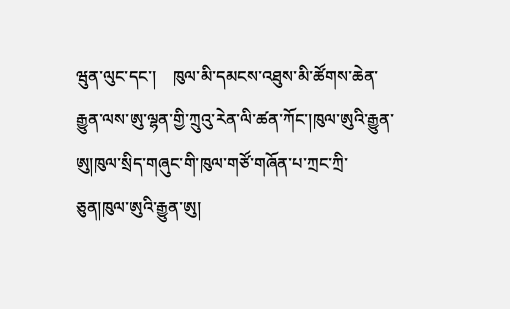ཝུན་ལུང་དང་།    ཁུལ་མི་དམངས་འཐུས་མི་ཚོགས་ཆེན་རྒྱུན་ལས་ཨུ་ལྷན་གྱི་ཀྲུའུ་རེན་ལི་ཚན་ཀོང་།ཁུལ་ཨུའི་རྒྱུན་ཨུ།ཁུལ་སྲིད་གཞུང་གི་ཁུལ་གཙོ་གཞོན་པ་ཀྲང་ཀྲི་ཅུན།ཁུལ་ཨུའི་རྒྱུན་ཨུ།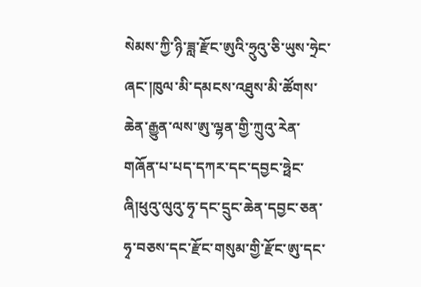སེམས་ཀྱི་ཉི་ཟླ་རྫོང་ཨུའི་ཧྲུའུ་ཅི་ཡུས་ཧྲེང་ཞང་།ཁུལ་མི་དམངས་འཐུས་མི་ཚོགས་ཆེན་རྒྱུན་ལས་ཨུ་ལྷན་གྱི་ཀྲུའུ་རེན་གཞོན་པ་པད་དཀར་དང་དབྱང་ཧྥེང་ཞི།ཕུའུ་ལུའུ་ཧྭ་དང་དྲུང་ཆེན་དབྱང་ཅན་ཧྭ་བཅས་དང་རྫོང་གསུམ་གྱི་རྫོང་ཨུ་དང་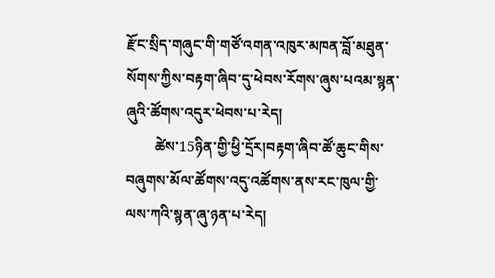རྫོང་སྲིད་གཞུང་གི་གཙོ་འགན་འཁུར་མཁན་བློ་མཐུན་སོགས་ཀྱིས་བརྟག་ཞིབ་དུ་ཕེབས་རོགས་ཞུས་པའམ་སྙན་ཞུའི་ཚོགས་འདུར་ཕེབས་པ་རེད།
        ཚེས་15ཉིན་གྱི་ཕྱི་དྲོར།བརྟག་ཞིབ་ཚོ་ཆུང་གིས་བཞུགས་མོལ་ཚོགས་འདུ་འཚོགས་ནས་རང་ཁུལ་གྱི་ལས་ཀའི་སྙན་ཞུ་ཉན་པ་རེད།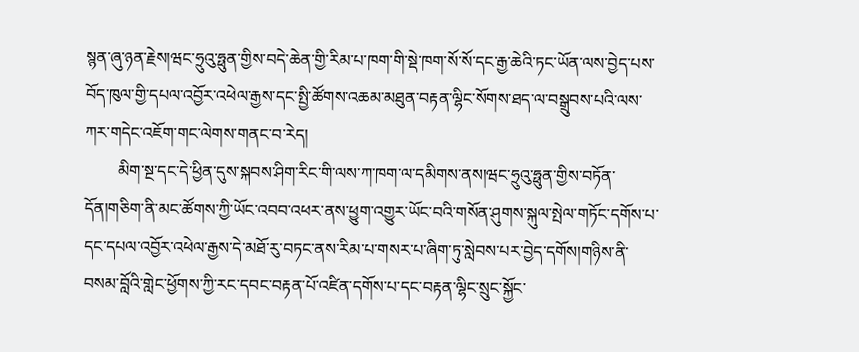སྙན་ཞུ་ཉན་རྗེས།ཝང་ཧྲུའུ་ཧྥུན་གྱིས་བདེ་ཆེན་གྱི་རིམ་པ་ཁག་གི་སྡེ་ཁག་སོ་སོ་དང་རྒྱ་ཆེའི་ཏང་ཡོན་ལས་བྱེད་པས་བོད་ཁུལ་གྱི་དཔལ་འབྱོར་འཕེལ་རྒྱས་དང་སྤྱི་ཚོགས་འཆམ་མཐུན་བརྟན་ལྷིང་སོགས་ཐད་ལ་བསྒྲུབས་པའི་ལས་ཀར་གདེང་འཇོག་གང་ལེགས་གནང་བ་རེད།
        མིག་སྔ་དང་དེ་ཕྱིན་དུས་སྐབས་ཤིག་རིང་གི་ལས་ཀ་ཁག་ལ་དམིགས་ནས།ཝང་ཧྲུའུ་ཧྥུན་གྱིས་བཏོན་དོན།གཅིག་ནི་མང་ཚོགས་ཀྱི་ཡོང་འབབ་འཕར་ནས་ཕྱུག་འགྱུར་ཡོང་བའི་གསོན་ཤུགས་སྐུལ་སྤེལ་གཏོང་དགོས་པ་དང་དཔལ་འབྱོར་འཕེལ་རྒྱས་དེ་མཐོ་རུ་བཏང་ནས་རིམ་པ་གསར་པ་ཞིག་ཏུ་སླེབས་པར་བྱེད་དགོས།གཉིས་ནི་བསམ་བློའི་གླེང་ཕྱོགས་ཀྱི་རང་དབང་བརྟན་པོ་འཛིན་དགོས་པ་དང་བརྟན་ལྷིང་སྲུང་སྐྱོང་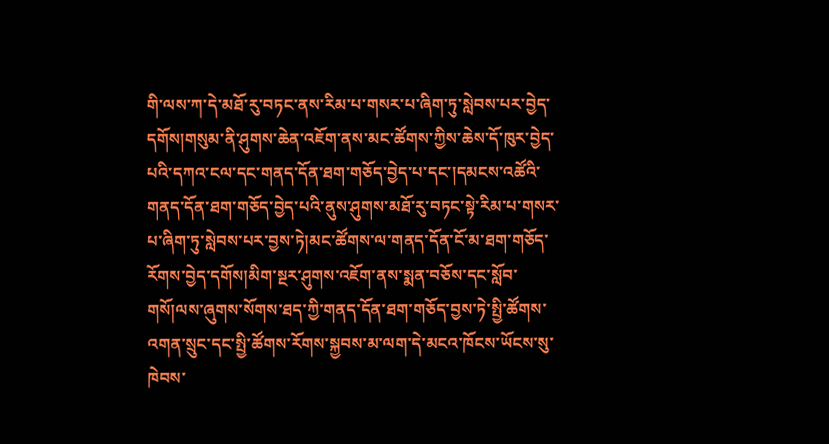གི་ལས་ཀ་དེ་མཐོ་རུ་བཏང་ནས་རིམ་པ་གསར་པ་ཞིག་ཏུ་སླེབས་པར་བྱེད་དགོས།གསུམ་ནི་ཤུགས་ཆེན་འཇོག་ནས་མང་ཚོགས་ཀྱིས་ཆེས་དོ་ཁུར་བྱེད་པའི་དཀའ་ངལ་དང་གནད་དོན་ཐག་གཅོད་བྱེད་པ་དང་།དམངས་འཚོའི་གནད་དོན་ཐག་གཅོད་བྱེད་པའི་ནུས་ཤུགས་མཐོ་རུ་བཏང་སྟེ་རིམ་པ་གསར་པ་ཞིག་ཏུ་སླེབས་པར་བྱས་ཏེ།མང་ཚོགས་ལ་གནད་དོན་ངོ་མ་ཐག་གཅོད་རོགས་བྱེད་དགོས།མིག་སྔར་ཤུགས་འཇོག་ནས་སྨན་བཅོས་དང་སློབ་གསོ།ལས་ཞུགས་སོགས་ཐད་ཀྱི་གནད་དོན་ཐག་གཅོད་བྱས་ཏེ་སྤྱི་ཚོགས་འགན་སྲུང་དང་སྤྱི་ཚོགས་རོགས་སྐྱབས་མ་ལག་དེ་མངའ་ཁོངས་ཡོངས་སུ་ཁེབས་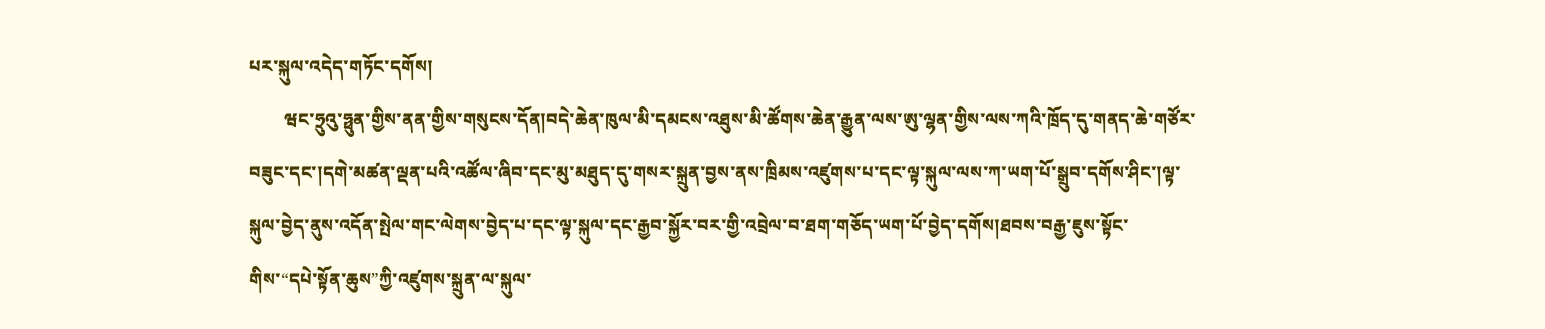པར་སྐུལ་འདེད་གཏོང་དགོས།
        ཝང་ཧྲུའུ་ཧྥུན་གྱིས་ནན་གྱིས་གསུངས་དོན།བདེ་ཆེན་ཁུལ་མི་དམངས་འཐུས་མི་ཚོགས་ཆེན་རྒྱུན་ལས་ཨུ་ལྷན་གྱིས་ལས་ཀའི་ཁྲོད་དུ་གནད་ཆེ་གཙོར་བཟུང་དང་།དགེ་མཚན་ལྡན་པའི་འཚོལ་ཞིབ་དང་མུ་མཐུད་དུ་གསར་སྐྲུན་བྱས་ནས་ཁྲིམས་འཛུགས་པ་དང་ལྟ་སྐུལ་ལས་ཀ་ཡག་པོ་སྒྲུབ་དགོས་ཤིང་།ལྟ་སྐུལ་བྱེད་ནུས་འདོན་སྤེལ་གང་ལེགས་བྱེད་པ་དང་ལྟ་སྐུལ་དང་རྒྱབ་སྐྱོར་བར་གྱི་འབྲེལ་བ་ཐག་གཅོད་ཡག་པོ་བྱེད་དགོས།ཐབས་བརྒྱ་ཇུས་སྟོང་གིས་“དཔེ་སྟོན་ཆུས”ཀྱི་འཛུགས་སྐྲུན་ལ་སྐུལ་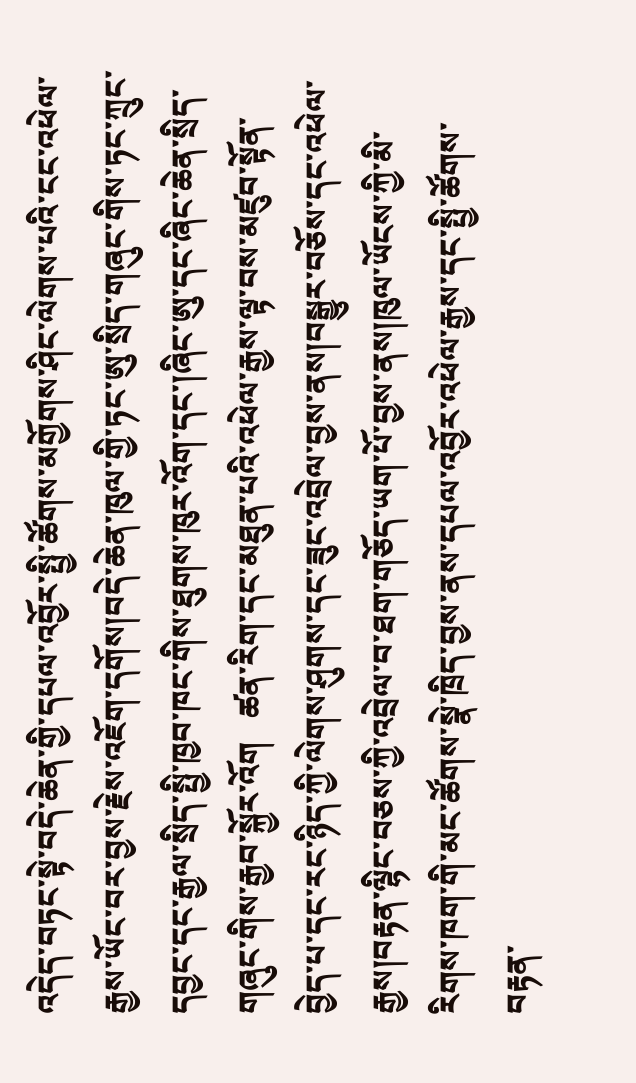འདེད་བཏང་སྟེ་བདེ་ཆེན་གྱི་དཔལ་འབྱོར་སྤྱི་ཚོགས་མགྱོགས་ཤིང་ལེགས་པའི་ངང་འཕེལ་རྒྱས་ཡོང་བར་བྱས་རྗེས་འཇོག་དགོས།བདེ་ཆེན་ཁུལ་གྱི་ཏང་ཨུ་སྲིད་གཞུང་གིས་ཏང་ཀྲུང་དབྱང་དང་རྒྱལ་སྲིད་སྤྱི་ཁྱབ་ཁང་གིས་ཐུགས་ཁུར་འོག་དང་།ཞིང་ཨུ་དང་ཞིང་ཆེན་སྲིད་གཞུང་གིས་རྒྱབ་སྐྱོར་འོག   ཚན་རིག་དང་མཐུན་པའི་འཕེལ་རྒྱས་ལྟ་བས་མཛུབ་སྟོན་བྱེད་པ་དང་རང་ཉིད་ཀྱི་ལེགས་ཤུགས་དང་ཟུང་འབྲེལ་བྱས་ནས།བསྒྱུར་བཅོས་དང་འཕེལ་རྒྱས།བརྟན་ལྷིང་བཅས་ཀྱི་འབྲེལ་བ་ཐག་གཅོད་ཡག་པོ་བྱས་ནས།ཁུལ་ཡོངས་ཀྱི་མི་རིགས་ཁག་གི་མང་ཚོགས་སྣེ་ཁྲིད་བྱས་ནས་དཔལ་འབྱོར་འཕེལ་རྒྱས་དང་སྤྱི་ཚོགས་བརྟན་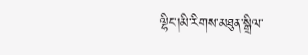ལྷིང་།མི་རིགས་མཐུན་སྒྲིལ་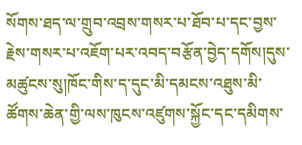སོགས་ཐད་ལ་གྲུབ་འབྲས་གསར་པ་ཐོབ་པ་དང་བྱས་རྗེས་གསར་པ་འཇོག་པར་འབད་བརྩོན་བྱེད་དགོས།དུས་མཚུངས་སུ།ཁོང་གིས་ད་དུང་མི་དམངས་འཐུས་མི་ཚོགས་ཆེན་གྱི་ལས་ཁུངས་འཛུགས་སྐྱོང་དང་དམིགས་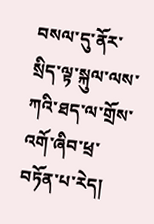བསལ་དུ་ནོར་སྲིད་ལྟ་སྐུལ་ལས་ཀའི་ཐད་ལ་གྲོས་འགོ་ཞིབ་ཕྲ་བཏོན་པ་རེད།